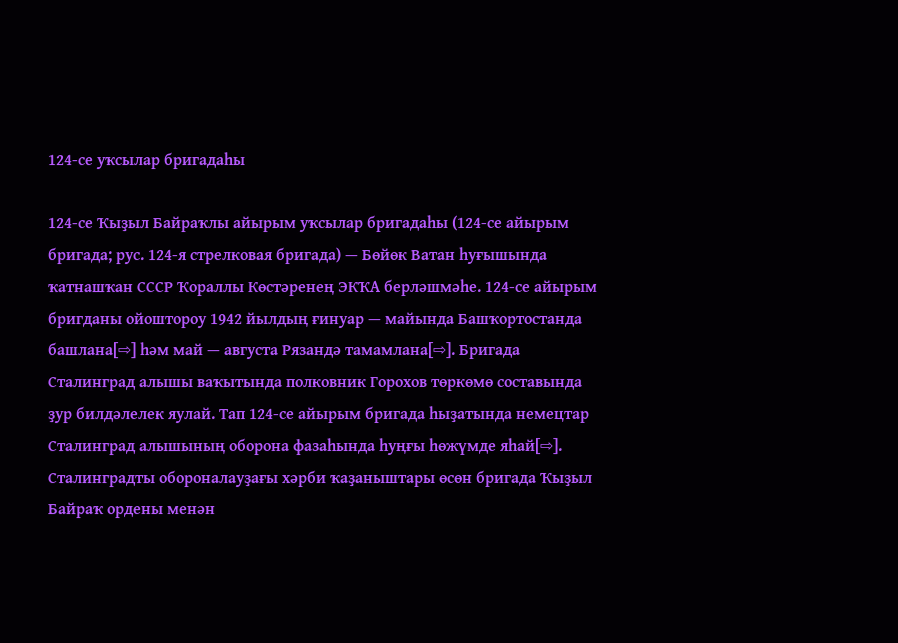124-се уҡсылар бригадаһы

124-се Ҡыҙыл Байраҡлы айырым уҡсылар бригадаһы (124-се айырым бригада; рус. 124-я стрелковая бригада) — Бөйөк Ватан һуғышында ҡатнашҡан СССР Ҡораллы Көстәренең ЭКҠА берләшмәһе. 124-се айырым бригданы ойоштороу 1942 йылдың ғинуар — майында Башҡортостанда башлана[⇨] һәм май — августа Рязандә тамамлана[⇨]. Бригада Сталинград алышы ваҡытында полковник Горохов төркөмө составында ҙур билдәлелек яулай. Тап 124-се айырым бригада һыҙатында немецтар Сталинград алышының оборона фазаһында һуңғы һөжүмде яһай[⇨]. Сталинградты обороналауҙағы хәрби ҡаҙаныштары өсөн бригада Ҡыҙыл Байраҡ ордены менән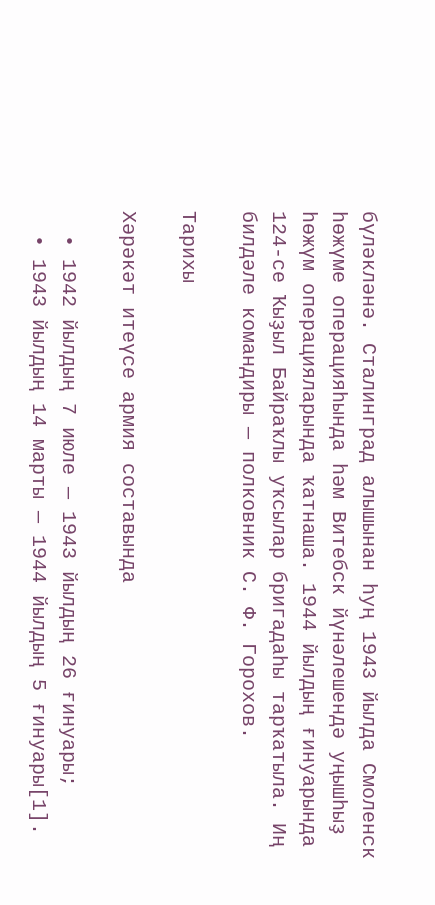бүләкләнә. Сталинград алышынан һуң 1943 йылда Смоленск һөжүме операцияһында һәм Витебск йүнәлешендә уңышһыҙ һөжүм операцияларында ҡатнаша. 1944 йылдың ғинуарында 124-се Ҡыҙыл Байраҡлы уҡсылар бригадаһы тарҡатыла. Иң билдәле командиры — полковник С. Ф. Горохов.

Тарихы

Хәрәкәт итеүсе армия составында

  • 1942 йылдың 7 июле — 1943 йылдың 26 ғинуары;
  • 1943 йылдың 14 марты — 1944 йылдың 5 ғинуары[1].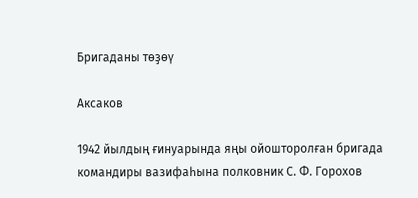Бригаданы төҙөү

Аксаков

1942 йылдың ғинуарында яңы ойошторолған бригада командиры вазифаһына полковник С. Ф. Горохов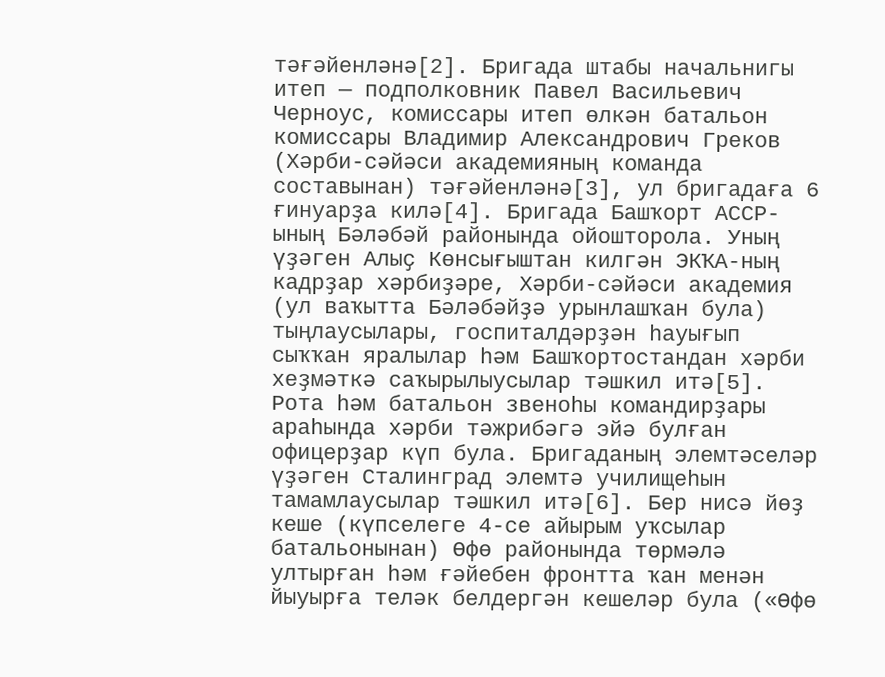тәғәйенләнә[2]. Бригада штабы начальнигы итеп — подполковник Павел Васильевич Черноус, комиссары итеп өлкән батальон комиссары Владимир Александрович Греков (Хәрби-сәйәси академияның команда составынан) тәғәйенләнә[3], ул бригадаға 6 ғинуарҙа килә[4]. Бригада Башҡорт АССР-ының Бәләбәй районында ойошторола. Уның үҙәген Алыҫ Көнсығыштан килгән ЭКҠА-ның кадрҙар хәрбиҙәре, Хәрби-сәйәси академия (ул ваҡытта Бәләбәйҙә урынлашҡан була) тыңлаусылары, госпиталдәрҙән һауығып сыҡҡан яралылар һәм Башҡортостандан хәрби хеҙмәткә саҡырылыусылар тәшкил итә[5]. Рота һәм батальон звеноһы командирҙары араһында хәрби тәжрибәгә эйә булған офицерҙар күп була. Бригаданың элемтәселәр үҙәген Сталинград элемтә училищеһын тамамлаусылар тәшкил итә[6]. Бер нисә йөҙ кеше (күпселеге 4-се айырым уҡсылар батальонынан) Өфө районында төрмәлә ултырған һәм ғәйебен фронтта ҡан менән йыуырға теләк белдергән кешеләр була («Өфө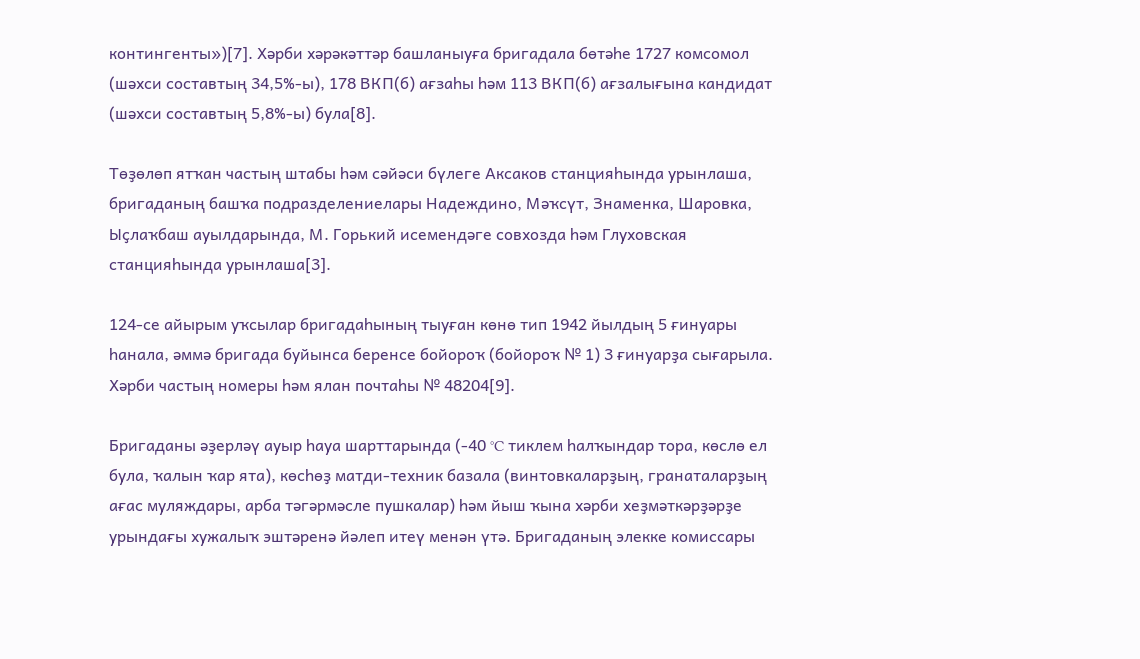контингенты»)[7]. Хәрби хәрәкәттәр башланыуға бригадала бөтәһе 1727 комсомол (шәхси составтың 34,5%-ы), 178 ВКП(б) ағзаһы һәм 113 ВКП(б) ағзалығына кандидат (шәхси составтың 5,8%-ы) була[8].

Төҙөлөп ятҡан частың штабы һәм сәйәси бүлеге Аксаков станцияһында урынлаша, бригаданың башҡа подразделениелары Надеждино, Мәҡсүт, Знаменка, Шаровка, Ыҫлаҡбаш ауылдарында, М. Горький исемендәге совхозда һәм Глуховская станцияһында урынлаша[3].

124-се айырым уҡсылар бригадаһының тыуған көнө тип 1942 йылдың 5 ғинуары һанала, әммә бригада буйынса беренсе бойороҡ (бойороҡ № 1) 3 ғинуарҙа сығарыла. Хәрби частың номеры һәм ялан почтаһы № 48204[9].

Бригаданы әҙерләү ауыр һауа шарттарында (-40 °C тиклем һалҡындар тора, көслө ел була, ҡалын ҡар ята), көсһөҙ матди-техник базала (винтовкаларҙың, гранаталарҙың ағас муляждары, арба тәгәрмәсле пушкалар) һәм йыш ҡына хәрби хеҙмәткәрҙәрҙе урындағы хужалыҡ эштәренә йәлеп итеү менән үтә. Бригаданың элекке комиссары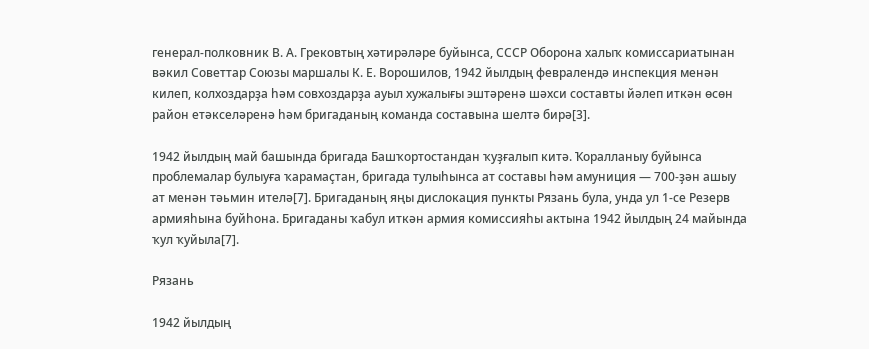генерал-полковник В. А. Грековтың хәтирәләре буйынса, СССР Оборона халыҡ комиссариатынан вәкил Советтар Союзы маршалы К. Е. Ворошилов, 1942 йылдың февралендә инспекция менән килеп, колхоздарҙа һәм совхоздарҙа ауыл хужалығы эштәренә шәхси составты йәлеп иткән өсөн район етәкселәренә һәм бригаданың команда составына шелтә бирә[3].

1942 йылдың май башында бригада Башҡортостандан ҡуҙғалып китә. Ҡоралланыу буйынса проблемалар булыуға ҡарамаҫтан, бригада тулыһынса ат составы һәм амуниция — 700-ҙән ашыу ат менән тәьмин ителә[7]. Бригаданың яңы дислокация пункты Рязань була, унда ул 1-се Резерв армияһына буйһона. Бригаданы ҡабул иткән армия комиссияһы актына 1942 йылдың 24 майында ҡул ҡуйыла[7].

Рязань

1942 йылдың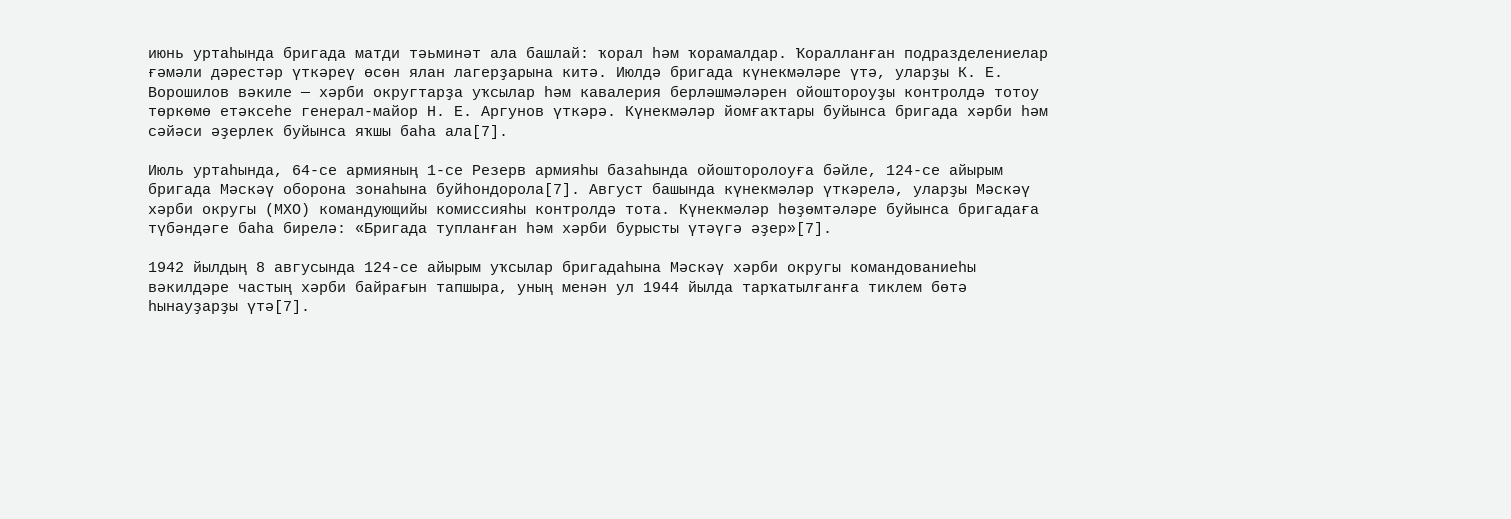июнь уртаһында бригада матди тәьминәт ала башлай: ҡорал һәм ҡорамалдар. Ҡоралланған подразделениелар ғәмәли дәрестәр үткәреү өсөн ялан лагерҙарына китә. Июлдә бригада күнекмәләре үтә, уларҙы К. Е. Ворошилов вәкиле — хәрби округтарҙа уҡсылар һәм кавалерия берләшмәләрен ойоштороуҙы контролдә тотоу төркөмө етәксеһе генерал-майор Н. Е. Аргунов үткәрә. Күнекмәләр йомғаҡтары буйынса бригада хәрби һәм сәйәси әҙерлек буйынса яҡшы баһа ала[7].

Июль уртаһында, 64-се армияның 1-се Резерв армияһы базаһында ойошторолоуға бәйле, 124-се айырым бригада Мәскәү оборона зонаһына буйһондорола[7]. Август башында күнекмәләр үткәрелә, уларҙы Мәскәү хәрби округы (МХО) командующийы комиссияһы контролдә тота. Күнекмәләр һөҙөмтәләре буйынса бригадаға түбәндәге баһа бирелә: «Бригада тупланған һәм хәрби бурысты үтәүгә әҙер»[7].

1942 йылдың 8 авгусында 124-се айырым уҡсылар бригадаһына Мәскәү хәрби округы командованиеһы вәкилдәре частың хәрби байрағын тапшыра, уның менән ул 1944 йылда тарҡатылғанға тиклем бөтә һынауҙарҙы үтә[7].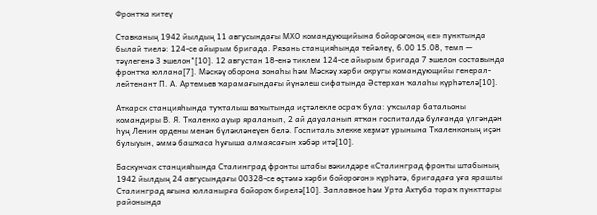Фронтҡа китеү

Ставканың 1942 йылдың 11 авгусындағы МХО командующийына бойороғоноң «е» пунктында былай тиелә: 124-се айырым бригада. Рязань станцияһында тейәлеү, 6.00 15.08, темп — тәүлегенә 3 эшелон"[10]. 12 августан 18-енә тиклем 124-се айырым бригада 7 эшелон составында фронтҡа юллана[7]. Мәскәү оборона зонаһы һәм Мәскәү хәрби округы командующийы генерал-лейтенант П. А. Артемьев ҡарамағындағы йүнәлеш сифатында Әстерхан ҡалаһы күрһәтелә[10].

Аткарск станцияһында туҡталыш ваҡытында иҫтәлекле осраҡ була: уҡсылар батальоны командиры В. Я. Ткаленко ауыр яраланып, 2 ай дауаланып ятҡан госпиталдә булғанда үлгәндән һуң Ленин ордены менән бүләкләнеүен белә. Госпиталь элекке хеҙмәт урынына Ткаленконың иҫән булыуын, әммә башҡаса һуғыша алмаясағын хәбәр итә[10].

Баскунчак станцияһында Сталинград фронты штабы вәкилдәре «Сталинград фронты штабының 1942 йылдың 24 авгусындағы 00328-се өҫтәмә хәрби бойороғон» күрһәтә, бригадаға уға ярашлы Сталинград яғына юлланырға бойороҡ бирелә[10]. Заплавное һәм Урта Ахтуба тораҡ пункттары районында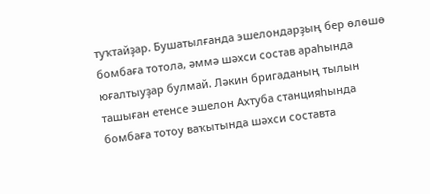туҡтайҙар. Бушатылғанда эшелондарҙың бер өлөшө бомбаға тотола, әммә шәхси состав араһында юғалтыуҙар булмай. Ләкин бригаданың тылын ташыған етенсе эшелон Ахтуба станцияһында бомбаға тотоу ваҡытында шәхси составта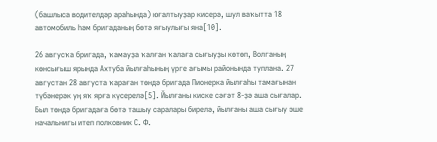(башлыса водителдәр араһында) юғалтыуҙар кисерә, шул ваҡытта 18 автомобиль һәм бригаданың бөтә яғыулығы яна[10].

26 авгусҡа бригада, ҡамауҙа ҡалған ҡалаға сығыуҙы көтөп, Волганың көнсығыш ярында Ахтуба йылғаһының үрге ағымы районында туплана. 27 августан 28 августа ҡараған төндә бригада Пионерка йылғаһы тамағынан түбәнерәк уң яҡ ярға күсерелә[5]. Йылғаны киске сәғәт 8-ҙә аша сығалар. Был төндә бригадаға бөтә ташыу саралары бирелә, йылғаны аша сығыу эше начальнигы итеп полковник С. Ф.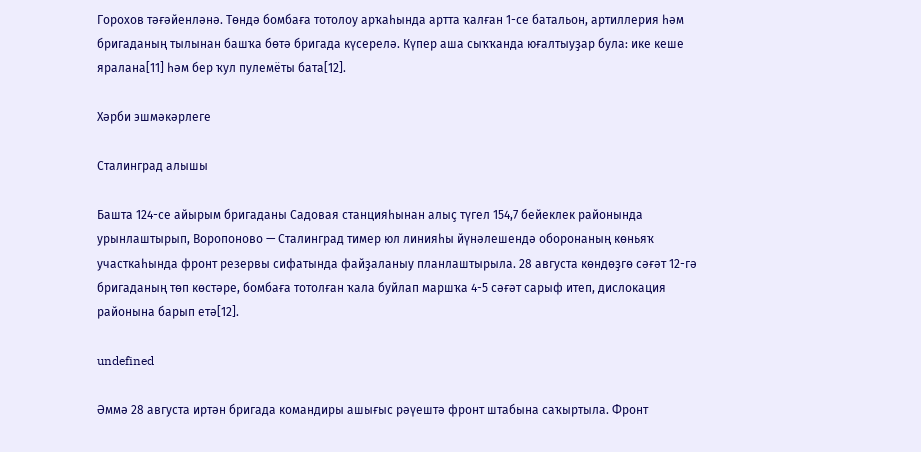Горохов тәғәйенләнә. Төндә бомбаға тотолоу арҡаһында артта ҡалған 1-се батальон, артиллерия һәм бригаданың тылынан башҡа бөтә бригада күсерелә. Күпер аша сыҡҡанда юғалтыуҙар була: ике кеше яралана[11] һәм бер ҡул пулемёты бата[12].

Хәрби эшмәкәрлеге

Сталинград алышы

Башта 124-се айырым бригаданы Садовая станцияһынан алыҫ түгел 154,7 бейеклек районында урынлаштырып, Воропоново — Сталинград тимер юл линияһы йүнәлешендә оборонаның көньяҡ участкаһында фронт резервы сифатында файҙаланыу планлаштырыла. 28 августа көндөҙгө сәғәт 12-гә бригаданың төп көстәре, бомбаға тотолған ҡала буйлап маршҡа 4-5 сәғәт сарыф итеп, дислокация районына барып етә[12].

undefined

Әммә 28 августа иртән бригада командиры ашығыс рәүештә фронт штабына саҡыртыла. Фронт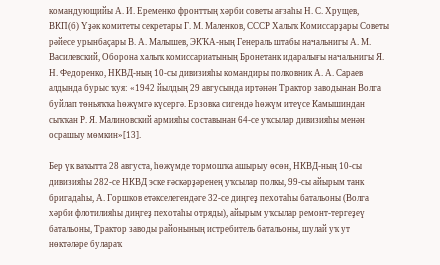командующийы А. И. Еременко фронттың хәрби советы ағзаһы Н. С. Хрущев, ВКП(б) Үҙәк комитеты секретары Г. М. Маленков, СССР Халыҡ Комиссарҙары Советы рәйесе урынбаҫары В. А. Малышев, ЭКҠА-ның Генераль штабы начальнигы А. М. Василевский, Оборона халыҡ комиссариатының Бронетанк идаралығы начальнигы Я. Н. Федоренко, НКВД-ның 10-сы дивизияһы командиры полковник А. А. Сараев алдында бурыс ҡуя: «1942 йылдың 29 авгусында иртәнән Трактор заводынан Волга буйлап төньяҡҡа һөжүмгә күсергә. Ерзовка сигендә һөжүм итеүсе Камышиндан сыҡҡан Р. Я. Малиновский армияһы составынан 64-се уҡсылар дивизияһы менән осрашыу мөмкин»[13].

Бер үк ваҡытта 28 августа, һөжүмде тормошҡа ашырыу өсөн, НКВД-ның 10-сы дивизияһы 282-се НКВД эске ғәскәрҙәренең уҡсылар полкы, 99-сы айырым танк бригадаһы, А. Горшков етәкселегендәге 32-се диңгеҙ пехотаһы батальоны (Волга хәрби флотилияһы диңгеҙ пехотаһы отряды), айырым уҡсылар ремонт-тергеҙеү батальоны, Трактор заводы районының истребитель батальоны, шулай уҡ ут нөктәләре булараҡ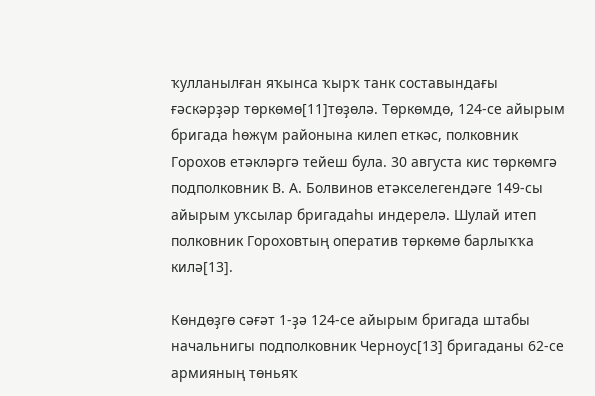ҡулланылған яҡынса ҡырҡ танк составындағы ғәскәрҙәр төркөмө[11]төҙөлә. Төркөмдө, 124-се айырым бригада һөжүм районына килеп еткәс, полковник Горохов етәкләргә тейеш була. 30 августа кис төркөмгә подполковник В. А. Болвинов етәкселегендәге 149-сы айырым уҡсылар бригадаһы индерелә. Шулай итеп полковник Гороховтың оператив төркөмө барлыҡҡа килә[13].

Көндөҙгө сәғәт 1-ҙә 124-се айырым бригада штабы начальнигы подполковник Черноус[13] бригаданы 62-се армияның төньяҡ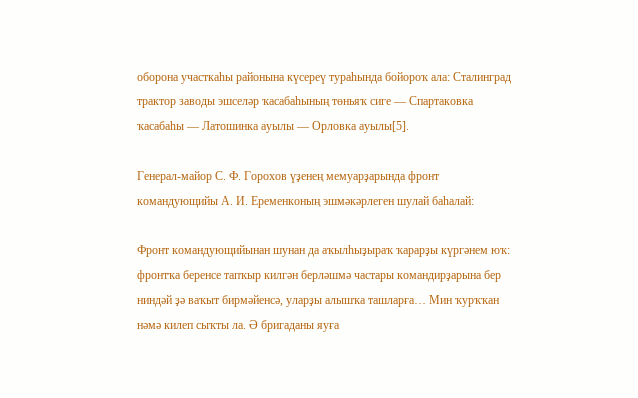оборона участкаһы районына күсереү тураһында бойороҡ ала: Сталинград трактор заводы эшселәр ҡасабаһының төньяҡ сиге — Спартаковка ҡасабаһы — Латошинка ауылы — Орловка ауылы[5].

Генерал-майор С. Ф. Горохов үҙенең мемуарҙарында фронт командующийы А. И. Еременконың эшмәкәрлеген шулай баһалай:

Фронт командующийынан шунан да аҡылһыҙыраҡ ҡарарҙы күргәнем юҡ: фронтҡа беренсе тапҡыр килгән берләшмә частары командирҙарына бер ниндәй ҙә ваҡыт бирмәйенсә, уларҙы алышҡа ташларға… Мин ҡурҡҡан нәмә килеп сыҡты ла. Ә бригаданы яуға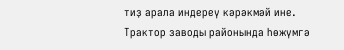тиҙ арала индереү кәрәкмәй ине. Трактор заводы районында һөжүмгә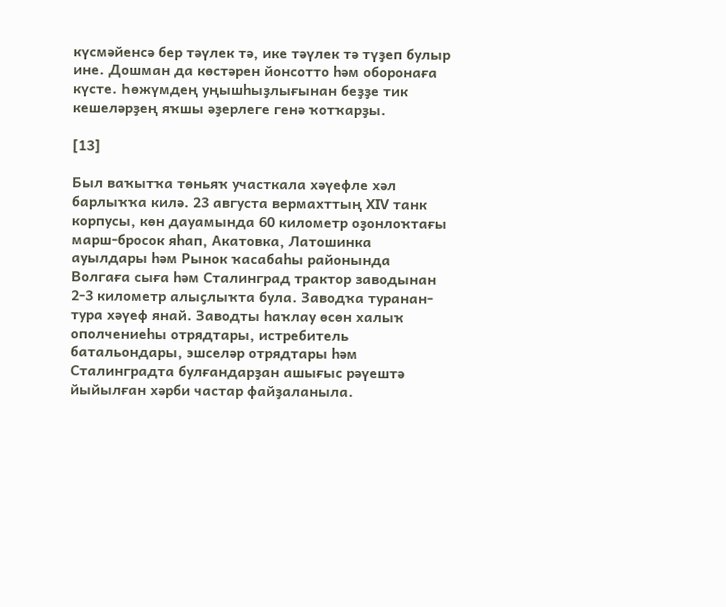күсмәйенсә бер тәүлек тә, ике тәүлек тә түҙеп булыр ине. Дошман да көстәрен йонсотто һәм оборонаға күсте. Һөжүмдең уңышһыҙлығынан беҙҙе тик кешеләрҙең яҡшы әҙерлеге генә ҡотҡарҙы.

[13]

Был ваҡытҡа төньяҡ участкала хәүефле хәл барлыҡҡа килә. 23 августа вермахттың XIV танк корпусы, көн дауамында 60 километр оҙонлоҡтағы марш-бросок яһап, Акатовка, Латошинка ауылдары һәм Рынок ҡасабаһы районында Волгаға сыға һәм Сталинград трактор заводынан 2-3 километр алыҫлыҡта була. Заводҡа туранан-тура хәүеф янай. Заводты һаҡлау өсөн халыҡ ополчениеһы отрядтары, истребитель батальондары, эшселәр отрядтары һәм Сталинградта булғандарҙан ашығыс рәүештә йыйылған хәрби частар файҙаланыла.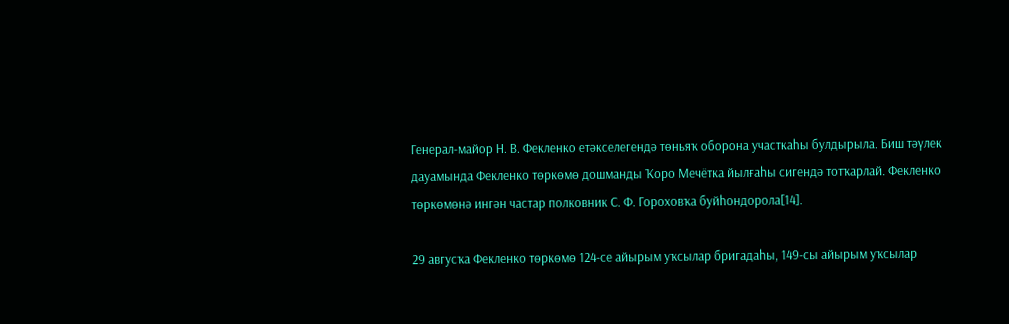Генерал-майор Н. В. Фекленко етәкселегендә төньяҡ оборона участкаһы булдырыла. Биш тәүлек дауамында Фекленко төркөмө дошманды Ҡоро Мечётка йылғаһы сигендә тотҡарлай. Фекленко төркөмөнә ингән частар полковник С. Ф. Гороховҡа буйһондорола[14].

29 авгусҡа Фекленко төркөмө 124-се айырым уҡсылар бригадаһы, 149-сы айырым уҡсылар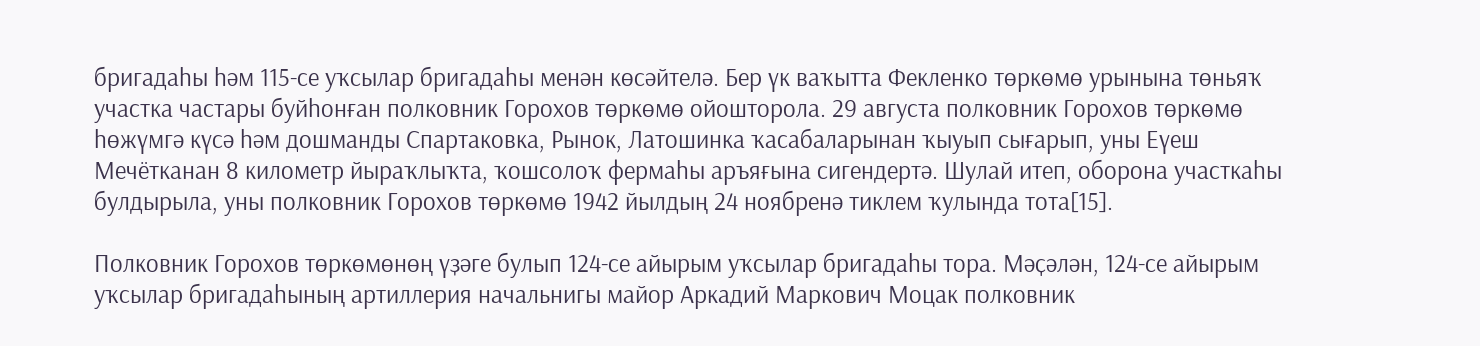бригадаһы һәм 115-се уҡсылар бригадаһы менән көсәйтелә. Бер үк ваҡытта Фекленко төркөмө урынына төньяҡ участка частары буйһонған полковник Горохов төркөмө ойошторола. 29 августа полковник Горохов төркөмө һөжүмгә күсә һәм дошманды Спартаковка, Рынок, Латошинка ҡасабаларынан ҡыуып сығарып, уны Еүеш Мечётканан 8 километр йыраҡлыҡта, ҡошсолоҡ фермаһы аръяғына сигендертә. Шулай итеп, оборона участкаһы булдырыла, уны полковник Горохов төркөмө 1942 йылдың 24 ноябренә тиклем ҡулында тота[15].

Полковник Горохов төркөмөнөң үҙәге булып 124-се айырым уҡсылар бригадаһы тора. Мәҫәлән, 124-се айырым уҡсылар бригадаһының артиллерия начальнигы майор Аркадий Маркович Моцак полковник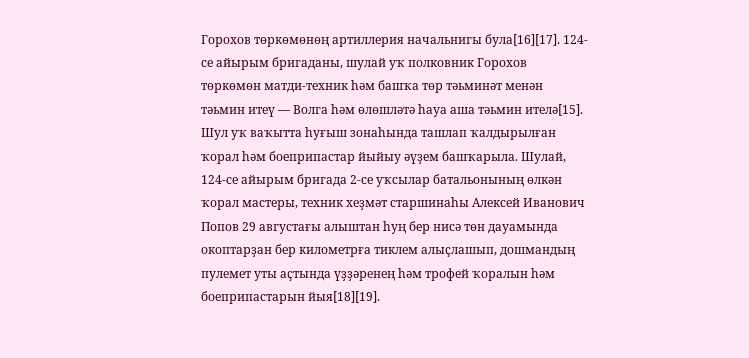Горохов төркөмөнөң артиллерия начальнигы була[16][17]. 124-се айырым бригаданы, шулай уҡ полковник Горохов төркөмөн матди-техник һәм башҡа төр тәьминәт менән тәьмин итеү — Волга һәм өлөшләтә һауа аша тәьмин ителә[15]. Шул уҡ ваҡытта һуғыш зонаһында ташлап ҡалдырылған ҡорал һәм боеприпастар йыйыу әүҙем башҡарыла. Шулай, 124-се айырым бригада 2-се уҡсылар батальонының өлкән ҡорал мастеры, техник хеҙмәт старшинаһы Алексей Иванович Попов 29 августағы алыштан һуң бер нисә төн дауамында окоптарҙан бер километрға тиклем алыҫлашып, дошмандың пулемет уты аҫтында үҙҙәренең һәм трофей ҡоралын һәм боеприпастарын йыя[18][19].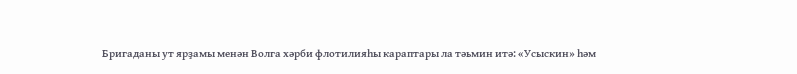Бригаданы ут ярҙамы менән Волга хәрби флотилияһы караптары ла тәьмин итә: «Усыскин» һәм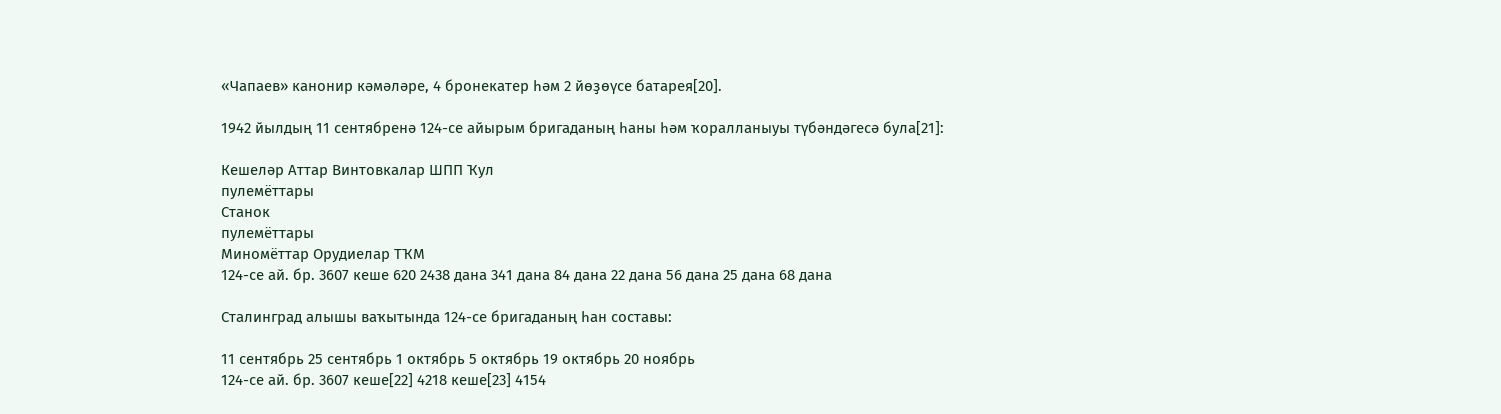«Чапаев» канонир кәмәләре, 4 бронекатер һәм 2 йөҙөүсе батарея[20].

1942 йылдың 11 сентябренә 124-се айырым бригаданың һаны һәм ҡоралланыуы түбәндәгесә була[21]:

Кешеләр Аттар Винтовкалар ШПП Ҡул
пулемёттары
Станок
пулемёттары
Миномёттар Орудиелар ТҠМ
124-се ай. бр. 3607 кеше 620 2438 дана 341 дана 84 дана 22 дана 56 дана 25 дана 68 дана

Сталинград алышы ваҡытында 124-се бригаданың һан составы:

11 сентябрь 25 сентябрь 1 октябрь 5 октябрь 19 октябрь 20 ноябрь
124-се ай. бр. 3607 кеше[22] 4218 кеше[23] 4154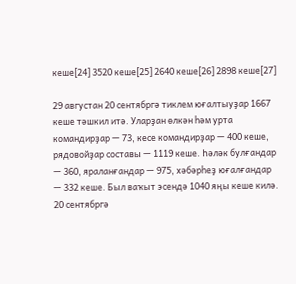кеше[24] 3520 кеше[25] 2640 кеше[26] 2898 кеше[27]

29 августан 20 сентябргә тиклем юғалтыуҙар 1667 кеше тәшкил итә. Уларҙан өлкән һәм урта командирҙар — 73, кесе командирҙар — 400 кеше, рядовойҙар составы — 1119 кеше. Һәләк булғандар — 360, яраланғандар — 975, хәбәрһеҙ юғалғандар — 332 кеше. Был ваҡыт эсендә 1040 яңы кеше килә. 20 сентябргә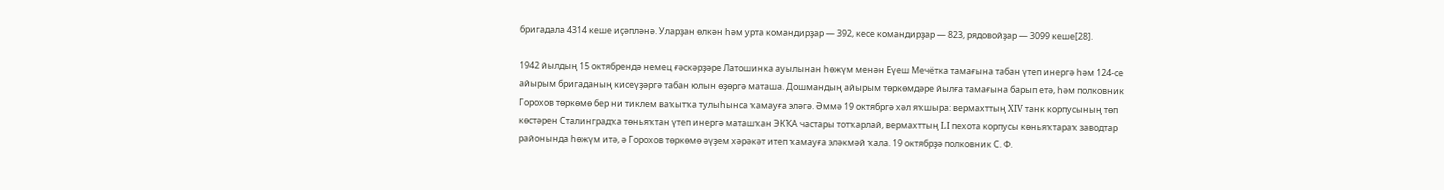бригадала 4314 кеше иҫәпләнә. Уларҙан өлкән һәм урта командирҙар — 392, кесе командирҙар — 823, рядовойҙар — 3099 кеше[28].

1942 йылдың 15 октябрендә немец ғәскәрҙәре Латошинка ауылынан һөжүм менән Еүеш Мечётка тамағына табан үтеп инергә һәм 124-се айырым бригаданың кисеүҙәргә табан юлын өҙөргә маташа. Дошмандың айырым төркөмдәре йылға тамағына барып етә, һәм полковник Горохов төркөмө бер ни тиклем ваҡытҡа тулыһынса ҡамауға эләгә. Әммә 19 октябргә хәл яҡшыра: вермахттың XIV танк корпусының төп көстәрен Сталинградҡа төньяҡтан үтеп инергә маташҡан ЭКҠА частары тотҡарлай, вермахттың LI пехота корпусы көньяҡтараҡ заводтар районында һөжүм итә, ә Горохов төркөмө әүҙем хәрәкәт итеп ҡамауға эләкмәй ҡала. 19 октябрҙә полковник С. Ф.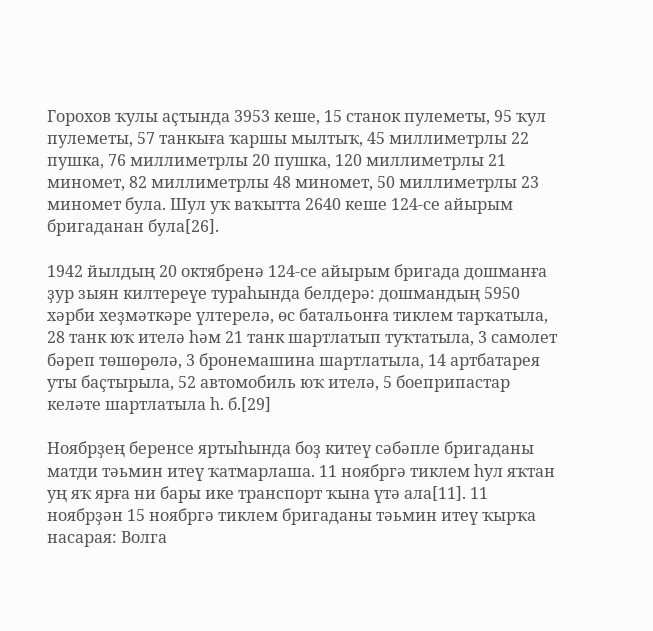Горохов ҡулы аҫтында 3953 кеше, 15 станок пулеметы, 95 ҡул пулеметы, 57 танкыға ҡаршы мылтыҡ, 45 миллиметрлы 22 пушка, 76 миллиметрлы 20 пушка, 120 миллиметрлы 21 миномет, 82 миллиметрлы 48 миномет, 50 миллиметрлы 23 миномет була. Шул уҡ ваҡытта 2640 кеше 124-се айырым бригаданан була[26].

1942 йылдың 20 октябренә 124-се айырым бригада дошманға ҙур зыян килтереүе тураһында белдерә: дошмандың 5950 хәрби хеҙмәткәре үлтерелә, өс батальонға тиклем тарҡатыла, 28 танк юҡ ителә һәм 21 танк шартлатып туҡтатыла, 3 самолет бәреп төшөрөлә, 3 бронемашина шартлатыла, 14 артбатарея уты баҫтырыла, 52 автомобиль юҡ ителә, 5 боеприпастар келәте шартлатыла һ. б.[29]

Ноябрҙең беренсе яртыһында боҙ китеү сәбәпле бригаданы матди тәьмин итеү ҡатмарлаша. 11 ноябргә тиклем һул яҡтан уң яҡ ярға ни бары ике транспорт ҡына үтә ала[11]. 11 ноябрҙән 15 ноябргә тиклем бригаданы тәьмин итеү ҡырҡа насарая: Волга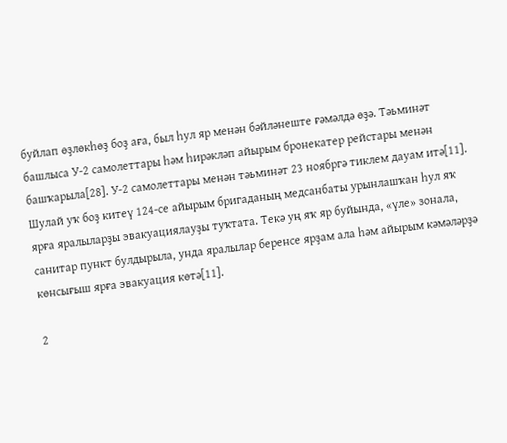буйлап өҙлөкһөҙ боҙ аға, был һул яр менән бәйләнеште ғәмәлдә өҙә. Тәьминәт башлыса У-2 самолеттары һәм һирәкләп айырым бронекатер рейстары менән башҡарыла[28]. У-2 самолеттары менән тәьминәт 23 ноябргә тиклем дауам итә[11]. Шулай уҡ боҙ китеү 124-се айырым бригаданың медсанбаты урынлашҡан һул яҡ ярға яралыларҙы эвакуациялауҙы туҡтата. Текә уң яҡ яр буйында, «үле» зонала, санитар пункт булдырыла, унда яралылар беренсе ярҙам ала һәм айырым кәмәләрҙә көнсығыш ярға эвакуация көтә[11].

2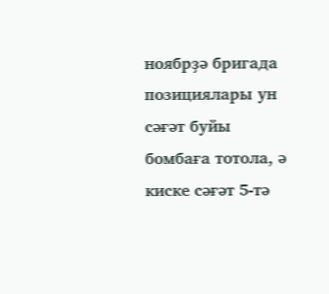ноябрҙә бригада позициялары ун сәғәт буйы бомбаға тотола, ә киске сәғәт 5-тә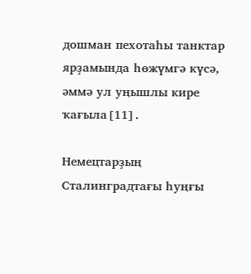дошман пехотаһы танктар ярҙамында һөжүмгә күсә, әммә ул уңышлы кире ҡағыла[11].

Немецтарҙың Сталинградтағы һуңғы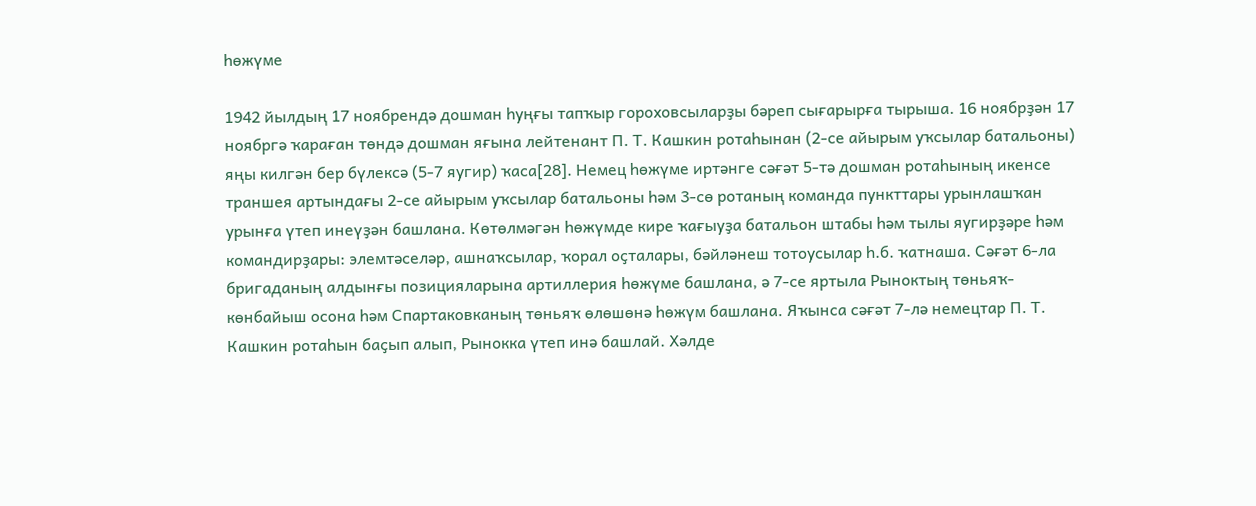һөжүме

1942 йылдың 17 ноябрендә дошман һуңғы тапҡыр гороховсыларҙы бәреп сығарырға тырыша. 16 ноябрҙән 17 ноябргә ҡараған төндә дошман яғына лейтенант П. Т. Кашкин ротаһынан (2-се айырым уҡсылар батальоны) яңы килгән бер бүлексә (5-7 яугир) ҡаса[28]. Немец һөжүме иртәнге сәғәт 5-тә дошман ротаһының икенсе траншея артындағы 2-се айырым уҡсылар батальоны һәм 3-сө ротаның команда пункттары урынлашҡан урынға үтеп инеүҙән башлана. Көтөлмәгән һөжүмде кире ҡағыуҙа батальон штабы һәм тылы яугирҙәре һәм командирҙары: элемтәселәр, ашнаҡсылар, ҡорал оҫталары, бәйләнеш тотоусылар һ.б. ҡатнаша. Сәғәт 6-ла бригаданың алдынғы позицияларына артиллерия һөжүме башлана, ә 7-се яртыла Рыноктың төньяҡ-көнбайыш осона һәм Спартаковканың төньяҡ өлөшөнә һөжүм башлана. Яҡынса сәғәт 7-лә немецтар П. Т. Кашкин ротаһын баҫып алып, Рынокка үтеп инә башлай. Хәлде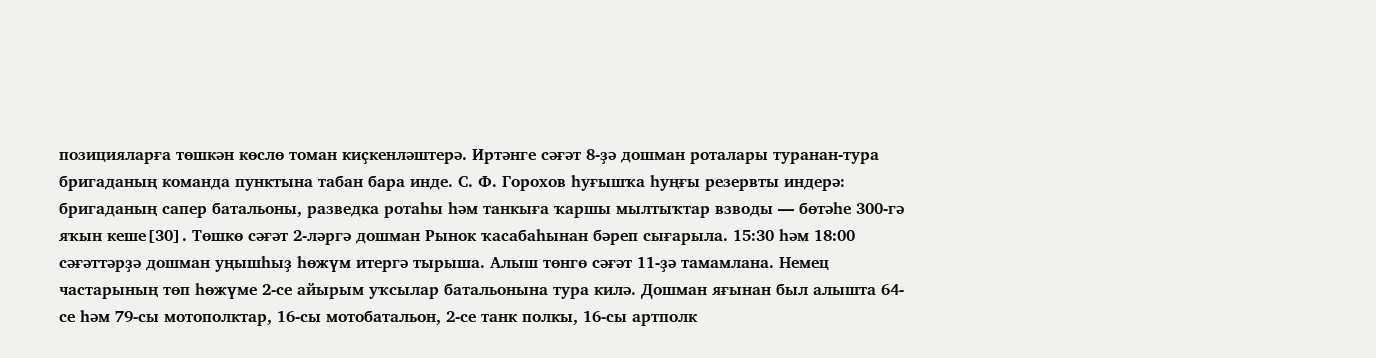позицияларға төшкән көслө томан киҫкенләштерә. Иртәнге сәғәт 8-ҙә дошман роталары туранан-тура бригаданың команда пунктына табан бара инде. С. Ф. Горохов һуғышҡа һуңғы резервты индерә: бригаданың сапер батальоны, разведка ротаһы һәм танкыға ҡаршы мылтыҡтар взводы — бөтәһе 300-гә яҡын кеше[30]. Төшкө сәғәт 2-ләргә дошман Рынок ҡасабаһынан бәреп сығарыла. 15:30 һәм 18:00 сәғәттәрҙә дошман уңышһыҙ һөжүм итергә тырыша. Алыш төнгө сәғәт 11-ҙә тамамлана. Немец частарының төп һөжүме 2-се айырым уҡсылар батальонына тура килә. Дошман яғынан был алышта 64-се һәм 79-сы мотополктар, 16-сы мотобатальон, 2-се танк полкы, 16-сы артполк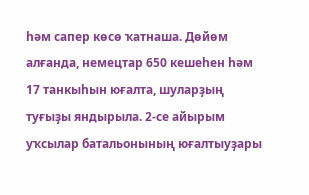һәм сапер көсө ҡатнаша. Дөйөм алғанда, немецтар 650 кешеһен һәм 17 танкыһын юғалта, шуларҙың туғыҙы яндырыла. 2-се айырым уҡсылар батальонының юғалтыуҙары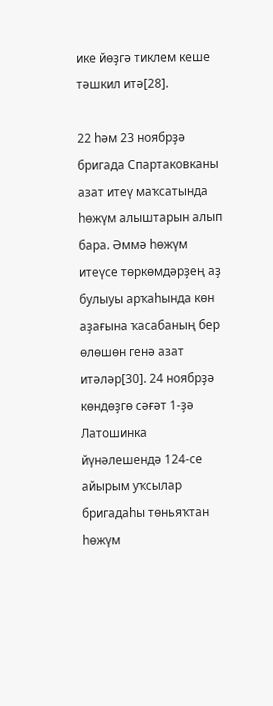ике йөҙгә тиклем кеше тәшкил итә[28].

22 һәм 23 ноябрҙә бригада Спартаковканы азат итеү маҡсатында һөжүм алыштарын алып бара. Әммә һөжүм итеүсе төркөмдәрҙең аҙ булыуы арҡаһында көн аҙағына ҡасабаның бер өлөшөн генә азат итәләр[30]. 24 ноябрҙә көндөҙгө сәғәт 1-ҙә Латошинка йүнәлешендә 124-се айырым уҡсылар бригадаһы төньяҡтан һөжүм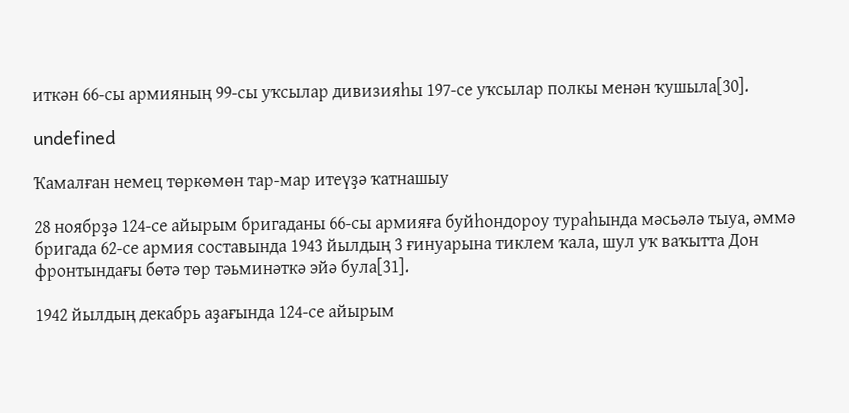иткән 66-сы армияның 99-сы уҡсылар дивизияһы 197-се уҡсылар полкы менән ҡушыла[30].

undefined

Ҡамалған немец төркөмөн тар-мар итеүҙә ҡатнашыу

28 ноябрҙә 124-се айырым бригаданы 66-сы армияға буйһондороу тураһында мәсьәлә тыуа, әммә бригада 62-се армия составында 1943 йылдың 3 ғинуарына тиклем ҡала, шул уҡ ваҡытта Дон фронтындағы бөтә төр тәьминәткә эйә була[31].

1942 йылдың декабрь аҙағында 124-се айырым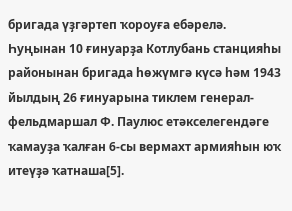бригада үҙгәртеп ҡороуға ебәрелә. Һуңынан 10 ғинуарҙа Котлубань станцияһы районынан бригада һөжүмгә күсә һәм 1943 йылдың 26 ғинуарына тиклем генерал-фельдмаршал Ф. Паулюс етәкселегендәге ҡамауҙа ҡалған 6-сы вермахт армияһын юҡ итеүҙә ҡатнаша[5].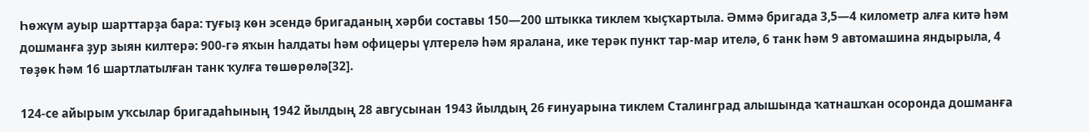Һөжүм ауыр шарттарҙа бара: туғыҙ көн эсендә бригаданың хәрби составы 150—200 штыкка тиклем ҡыҫҡартыла. Әммә бригада 3,5—4 километр алға китә һәм дошманға ҙур зыян килтерә: 900-гә яҡын һалдаты һәм офицеры үлтерелә һәм яралана, ике терәк пункт тар-мар ителә, 6 танк һәм 9 автомашина яндырыла, 4 төҙөк һәм 16 шартлатылған танк ҡулға төшөрөлә[32].

124-се айырым уҡсылар бригадаһының 1942 йылдың 28 авгусынан 1943 йылдың 26 ғинуарына тиклем Сталинград алышында ҡатнашҡан осоронда дошманға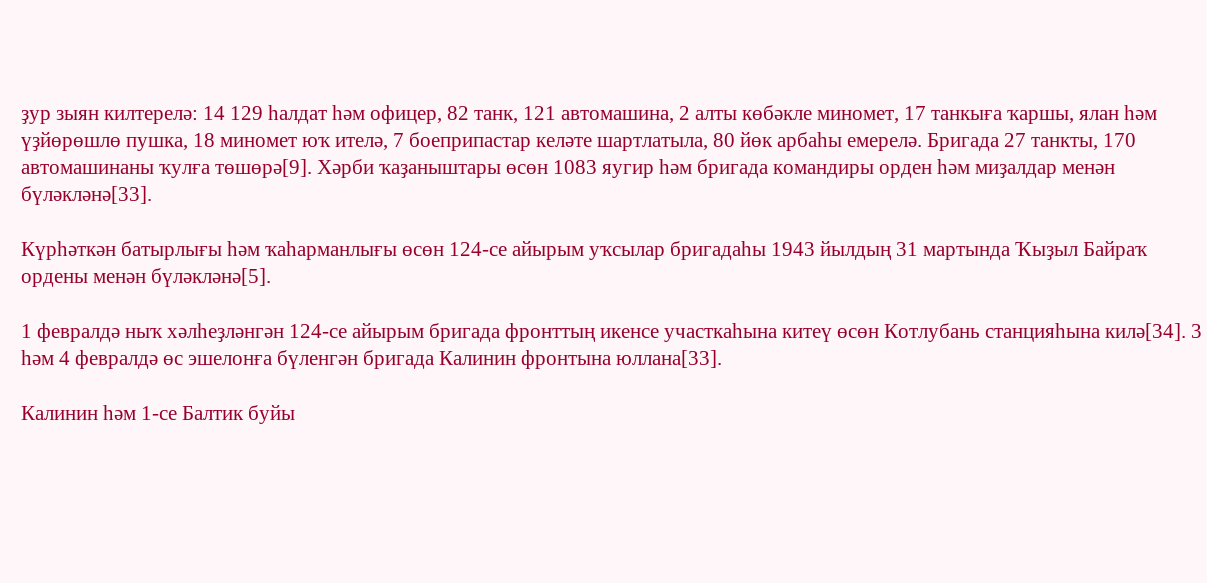ҙур зыян килтерелә: 14 129 һалдат һәм офицер, 82 танк, 121 автомашина, 2 алты көбәкле миномет, 17 танкыға ҡаршы, ялан һәм үҙйөрөшлө пушка, 18 миномет юҡ ителә, 7 боеприпастар келәте шартлатыла, 80 йөк арбаһы емерелә. Бригада 27 танкты, 170 автомашинаны ҡулға төшөрә[9]. Хәрби ҡаҙаныштары өсөн 1083 яугир һәм бригада командиры орден һәм миҙалдар менән бүләкләнә[33].

Күрһәткән батырлығы һәм ҡаһарманлығы өсөн 124-се айырым уҡсылар бригадаһы 1943 йылдың 31 мартында Ҡыҙыл Байраҡ ордены менән бүләкләнә[5].

1 февралдә ныҡ хәлһеҙләнгән 124-се айырым бригада фронттың икенсе участкаһына китеү өсөн Котлубань станцияһына килә[34]. 3 һәм 4 февралдә өс эшелонға бүленгән бригада Калинин фронтына юллана[33].

Калинин һәм 1-се Балтик буйы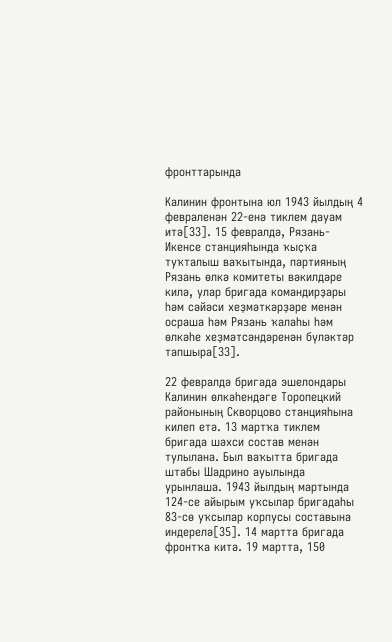фронттарында

Калинин фронтына юл 1943 йылдың 4 февраленән 22-енә тиклем дауам итә[33]. 15 февралдә, Рязань-Икенсе станцияһында ҡыҫҡа туҡталыш ваҡытында, партияның Рязань өлкә комитеты вәкилдәре килә, улар бригада командирҙары һәм сәйәси хеҙмәткәрҙәре менән осраша һәм Рязань ҡалаһы һәм өлкәһе хеҙмәтсәндәренән бүләктәр тапшыра[33].

22 февралдә бригада эшелондары Калинин өлкәһендәге Торопецкий районының Скворцово станцияһына килеп етә. 13 мартҡа тиклем бригада шәхси состав менән тулылана. Был ваҡытта бригада штабы Шадрино ауылында урынлаша. 1943 йылдың мартында 124-се айырым уҡсылар бригадаһы 83-сө уҡсылар корпусы составына индерелә[35]. 14 мартта бригада фронтҡа китә. 19 мартта, 150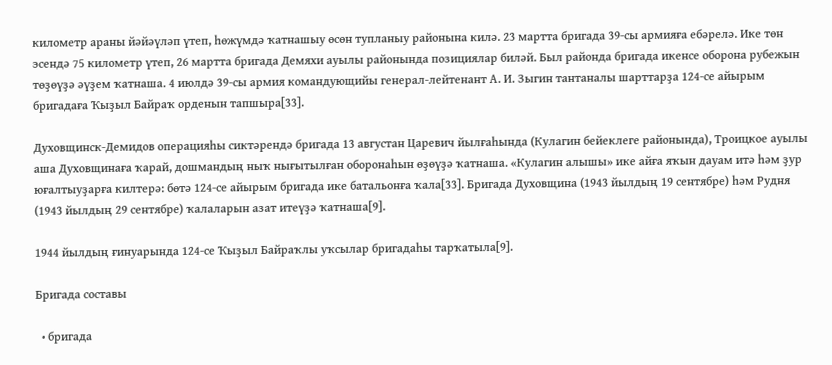километр араны йәйәүләп үтеп, һөжүмдә ҡатнашыу өсөн тупланыу районына килә. 23 мартта бригада 39-сы армияға ебәрелә. Ике төн эсендә 75 километр үтеп, 26 мартта бригада Демяхи ауылы районында позициялар биләй. Был районда бригада икенсе оборона рубежын төҙөүҙә әүҙем ҡатнаша. 4 июлдә 39-сы армия командующийы генерал-лейтенант А. И. Зыгин тантаналы шарттарҙа 124-се айырым бригадаға Ҡыҙыл Байраҡ орденын тапшыра[33].

Духовщинск-Демидов операцияһы сиктәрендә бригада 13 августан Царевич йылғаһында (Кулагин бейеклеге районында), Троицкое ауылы аша Духовщинаға ҡарай, дошмандың ныҡ нығытылған оборонаһын өҙөүҙә ҡатнаша. «Кулагин алышы» ике айға яҡын дауам итә һәм ҙур юғалтыуҙарға килтерә: бөтә 124-се айырым бригада ике батальонға ҡала[33]. Бригада Духовщина (1943 йылдың 19 сентябре) һәм Рудня (1943 йылдың 29 сентябре) ҡалаларын азат итеүҙә ҡатнаша[9].

1944 йылдың ғинуарында 124-се Ҡыҙыл Байраҡлы уҡсылар бригадаһы тарҡатыла[9].

Бригада составы

  • бригада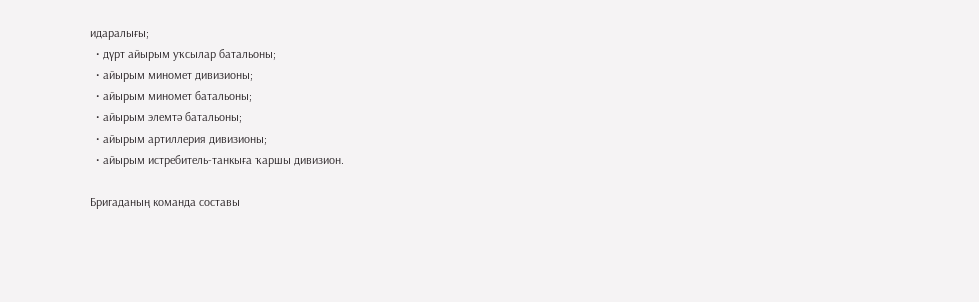идаралығы;
  • дүрт айырым уҡсылар батальоны;
  • айырым миномет дивизионы;
  • айырым миномет батальоны;
  • айырым элемтә батальоны;
  • айырым артиллерия дивизионы;
  • айырым истребитель-танкыға ҡаршы дивизион.

Бригаданың команда составы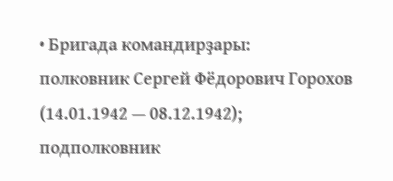• Бригада командирҙары:
полковник Сергей Фёдорович Горохов (14.01.1942 — 08.12.1942);
подполковник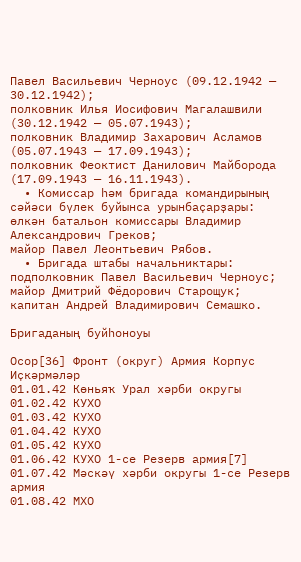Павел Васильевич Черноус (09.12.1942 — 30.12.1942);
полковник Илья Иосифович Магалашвили (30.12.1942 — 05.07.1943);
полковник Владимир Захарович Асламов (05.07.1943 — 17.09.1943);
полковник Феоктист Данилович Майборода (17.09.1943 — 16.11.1943).
  • Комиссар һәм бригада командирының сәйәси бүлек буйынса урынбаҫарҙары:
өлкән батальон комиссары Владимир Александрович Греков;
майор Павел Леонтьевич Рябов.
  • Бригада штабы начальниктары:
подполковник Павел Васильевич Черноус;
майор Дмитрий Фёдорович Старощук;
капитан Андрей Владимирович Семашко.

Бригаданың буйһоноуы

Осор[36] Фронт (округ) Армия Корпус Иҫкәрмәләр
01.01.42 Көньяҡ Урал хәрби округы
01.02.42 КУХО
01.03.42 КУХО
01.04.42 КУХО
01.05.42 КУХО
01.06.42 КУХО 1-се Резерв армия[7]
01.07.42 Мәскәү хәрби округы 1-се Резерв армия
01.08.42 МХО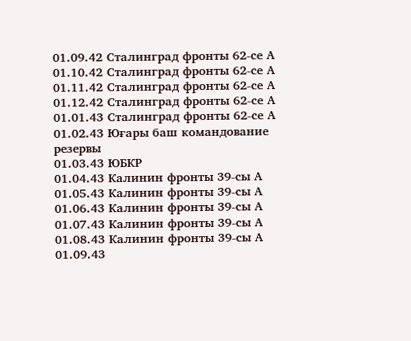01.09.42 Сталинград фронты 62-се А
01.10.42 Сталинград фронты 62-се А
01.11.42 Сталинград фронты 62-се А
01.12.42 Сталинград фронты 62-се А
01.01.43 Сталинград фронты 62-се А
01.02.43 Юғары баш командование резервы
01.03.43 ЮБКР
01.04.43 Калинин фронты 39-сы А
01.05.43 Калинин фронты 39-сы А
01.06.43 Калинин фронты 39-сы А
01.07.43 Калинин фронты 39-сы А
01.08.43 Калинин фронты 39-сы А
01.09.43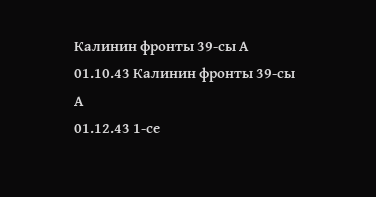Калинин фронты 39-сы А
01.10.43 Калинин фронты 39-сы А
01.12.43 1-се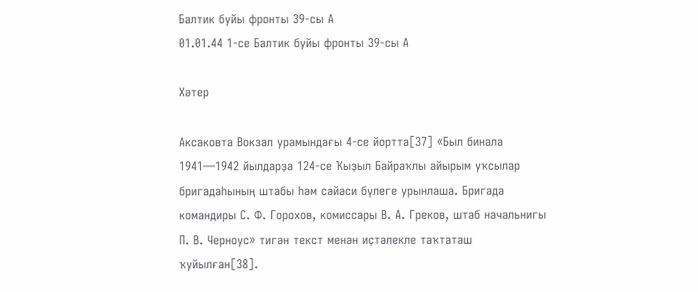Балтик буйы фронты 39-сы А
01.01.44 1-се Балтик буйы фронты 39-сы А

Хәтер

Аксаковта Вокзал урамындағы 4-се йортта[37] «Был бинала 1941—1942 йылдарҙа 124-се Ҡыҙыл Байраҡлы айырым уҡсылар бригадаһының штабы һәм сәйәси бүлеге урынлаша. Бригада командиры С. Ф. Горохов, комиссары В. А. Греков, штаб начальнигы П. В. Черноус» тигән текст менән иҫтәлекле таҡтаташ ҡуйылған[38].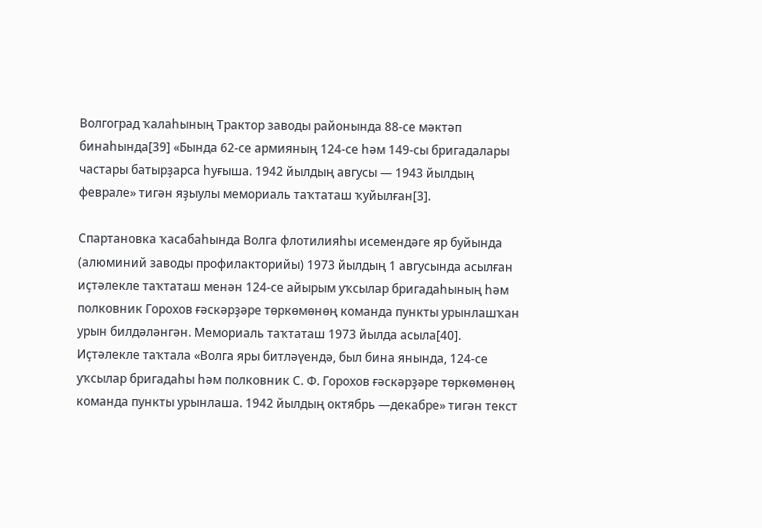Волгоград ҡалаһының Трактор заводы районында 88-се мәктәп бинаһында[39] «Бында 62-се армияның 124-се һәм 149-сы бригадалары частары батырҙарса һуғыша. 1942 йылдың авгусы — 1943 йылдың феврале» тигән яҙыулы мемориаль таҡтаташ ҡуйылған[3].

Спартановка ҡасабаһында Волга флотилияһы исемендәге яр буйында (алюминий заводы профилакторийы) 1973 йылдың 1 авгусында асылған иҫтәлекле таҡтаташ менән 124-се айырым уҡсылар бригадаһының һәм полковник Горохов ғәскәрҙәре төркөмөнөң команда пункты урынлашҡан урын билдәләнгән. Мемориаль таҡтаташ 1973 йылда асыла[40]. Иҫтәлекле таҡтала «Волга яры битләүендә, был бина янында, 124-се уҡсылар бригадаһы һәм полковник С. Ф. Горохов ғәскәрҙәре төркөмөнөң команда пункты урынлаша. 1942 йылдың октябрь —декабре» тигән текст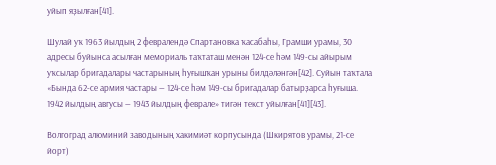уйып яҙылған[41].

Шулай уҡ 1963 йылдың 2 февралендә Спартановка ҡасабаһы, Грамши урамы, 30 адресы буйынса асылған мемориаль таҡтаташ менән 124-се һәм 149-сы айырым уҡсылар бригадалары частарының һуғышҡан урыны билдәләнгән[42]. Суйын таҡтала «Бында 62-се армия частары — 124-се һәм 149-сы бригадалар батырҙарса һуғыша. 1942 йылдың авгусы — 1943 йылдың феврале» тигән текст уйылған[41][43].

Волгоград алюминий заводының хакимиәт корпусында (Шкирятов урамы, 21-се йорт)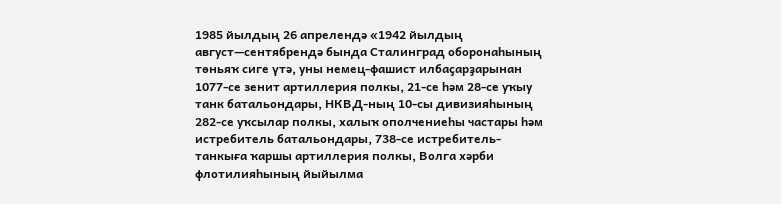1985 йылдың 26 апрелендә «1942 йылдың август—сентябрендә бында Сталинград оборонаһының төньяҡ сиге үтә, уны немец-фашист илбаҫарҙарынан 1077-се зенит артиллерия полкы, 21-се һәм 28-се уҡыу танк батальондары, НКВД-ның 10-сы дивизияһының 282-се уҡсылар полкы, халыҡ ополчениеһы частары һәм истребитель батальондары, 738-се истребитель-танкыға ҡаршы артиллерия полкы, Волга хәрби флотилияһының йыйылма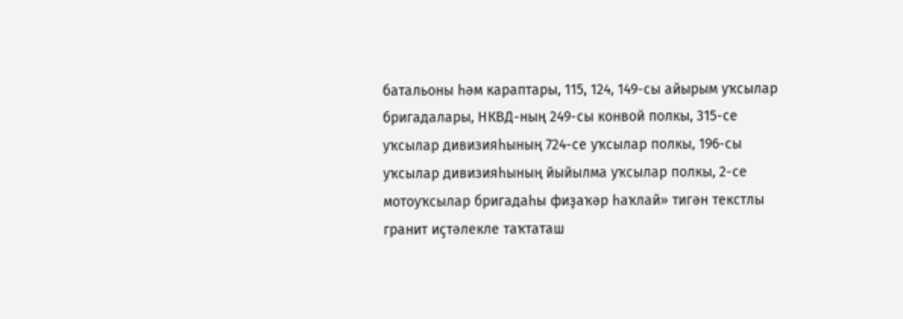батальоны һәм караптары, 115, 124, 149-сы айырым уҡсылар бригадалары, НКВД-ның 249-сы конвой полкы, 315-се уҡсылар дивизияһының 724-се уҡсылар полкы, 196-сы уҡсылар дивизияһының йыйылма уҡсылар полкы, 2-се мотоуҡсылар бригадаһы фиҙаҡәр һаҡлай» тигән текстлы гранит иҫтәлекле таҡтаташ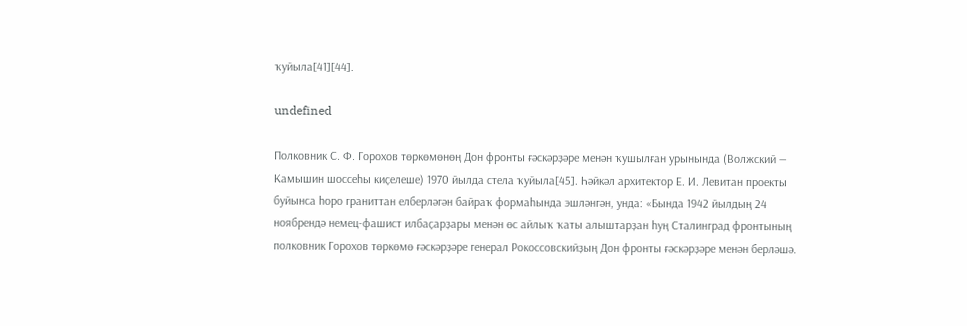ҡуйыла[41][44].

undefined

Полковник С. Ф. Горохов төркөмөнөң Дон фронты ғәскәрҙәре менән ҡушылған урынында (Волжский — Камышин шоссеһы киҫелеше) 1970 йылда стела ҡуйыла[45]. Һәйкәл архитектор Е. И. Левитан проекты буйынса һоро граниттан елберләгән байраҡ формаһында эшләнгән, унда: «Бында 1942 йылдың 24 ноябрендә немец-фашист илбаҫарҙары менән өс айлыҡ ҡаты алыштарҙан һуң Сталинград фронтының полковник Горохов төркөмө ғәскәрҙәре генерал Рокоссовскийҙың Дон фронты ғәскәрҙәре менән берләшә.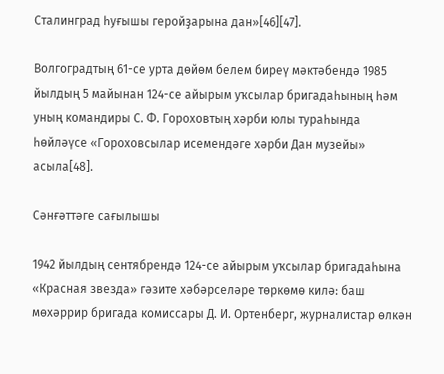Сталинград һуғышы геройҙарына дан»[46][47].

Волгоградтың 61-се урта дөйөм белем биреү мәктәбендә 1985 йылдың 5 майынан 124-се айырым уҡсылар бригадаһының һәм уның командиры С. Ф. Гороховтың хәрби юлы тураһында һөйләүсе «Гороховсылар исемендәге хәрби Дан музейы» асыла[48].

Сәнғәттәге сағылышы

1942 йылдың сентябрендә 124-се айырым уҡсылар бригадаһына «Красная звезда» гәзите хәбәрселәре төркөмө килә: баш мөхәррир бригада комиссары Д. И. Ортенберг, журналистар өлкән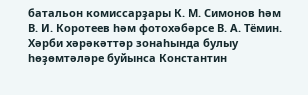батальон комиссарҙары К. М. Симонов һәм В. И. Коротеев һәм фотохәбәрсе В. А. Тёмин. Хәрби хәрәкәттәр зонаһында булыу һөҙөмтәләре буйынса Константин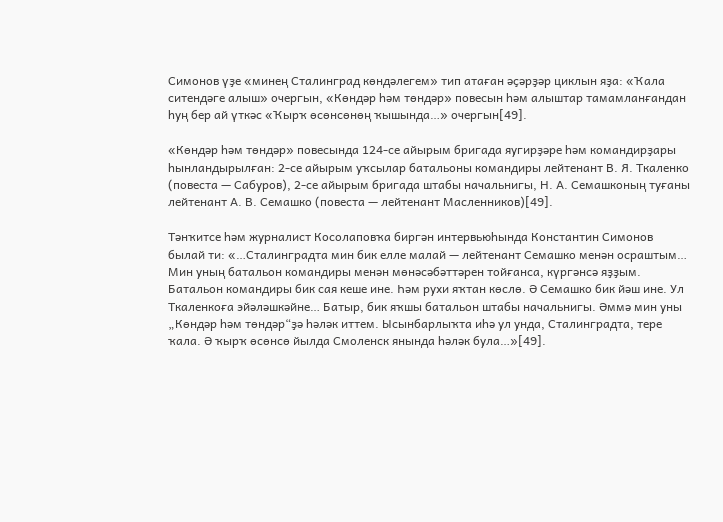Симонов үҙе «минең Сталинград көндәлегем» тип атаған әҫәрҙәр циклын яҙа: «Ҡала ситендәге алыш» очергын, «Көндәр һәм төндәр» повесын һәм алыштар тамамланғандан һуң бер ай үткәс «Ҡырҡ өсөнсөнөң ҡышында…» очергын[49].

«Көндәр һәм төндәр» повесында 124-се айырым бригада яугирҙәре һәм командирҙары һынландырылған: 2-се айырым уҡсылар батальоны командиры лейтенант В. Я. Ткаленко (повеста — Сабуров), 2-се айырым бригада штабы начальнигы, Н. А. Семашконың туғаны лейтенант А. В. Семашко (повеста — лейтенант Масленников)[49].

Тәнҡитсе һәм журналист Косолаповҡа биргән интервьюһында Константин Симонов былай ти: «…Сталинградта мин бик елле малай — лейтенант Семашко менән осраштым… Мин уның батальон командиры менән мөнәсәбәттәрен тойғанса, күргәнсә яҙҙым. Батальон командиры бик сая кеше ине. Һәм рухи яҡтан көслө. Ә Семашко бик йәш ине. Ул Ткаленкоға эйәләшкәйне… Батыр, бик яҡшы батальон штабы начальнигы. Әммә мин уны „Көндәр һәм төндәр“ҙә һәләк иттем. Ысынбарлыҡта иһә ул унда, Сталинградта, тере ҡала. Ә ҡырҡ өсөнсө йылда Смоленск янында һәләк була…»[49].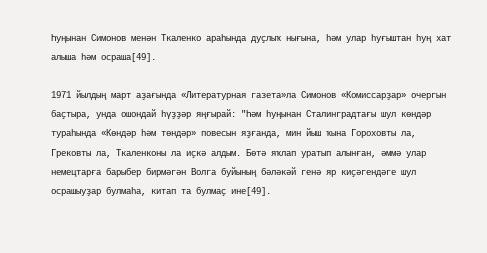Һуңынан Симонов менән Ткаленко араһында дуҫлыҡ нығына, һәм улар һуғыштан һуң хат алыша һәм осраша[49].

1971 йылдың март аҙағында «Литературная газета»ла Симонов «Комиссарҙар» очергын баҫтыра, унда ошондай һүҙҙәр яңғырай: "Һәм һуңынан Сталинградтағы шул көндәр тураһында «Көндәр һәм төндәр» повесын яҙғанда, мин йыш ҡына Гороховты ла, Грековты ла, Ткаленконы ла иҫкә алдым. Бөтә яҡлап уратып алынған, әммә улар немецтарға барыбер бирмәгән Волга буйының бәләкәй генә яр киҫәгендәге шул осрашыуҙар булмаһа, китап та булмаҫ ине[49].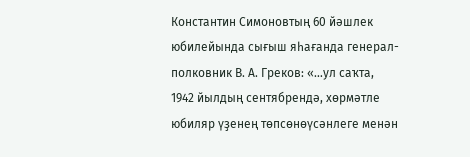Константин Симоновтың 60 йәшлек юбилейында сығыш яһағанда генерал-полковник В. А. Греков: «…ул саҡта, 1942 йылдың сентябрендә, хөрмәтле юбиляр үҙенең төпсөнөүсәнлеге менән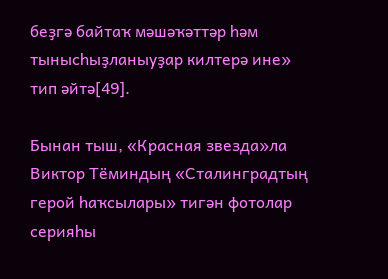беҙгә байтаҡ мәшәҡәттәр һәм тынысһыҙланыуҙар килтерә ине» тип әйтә[49].

Бынан тыш, «Красная звезда»ла Виктор Тёминдың «Сталинградтың герой һаҡсылары» тигән фотолар серияһы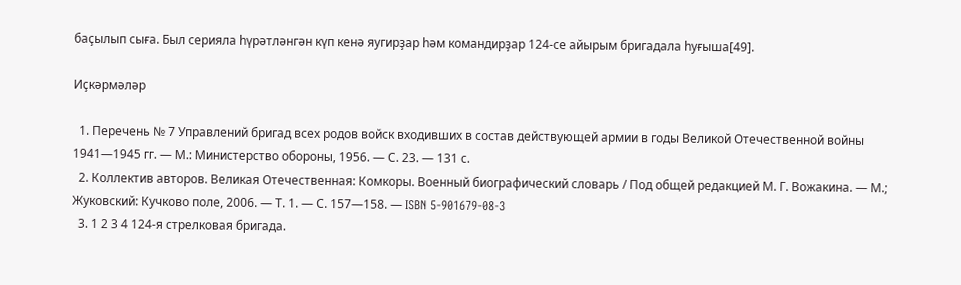баҫылып сыға. Был серияла һүрәтләнгән күп кенә яугирҙар һәм командирҙар 124-се айырым бригадала һуғыша[49].

Иҫкәрмәләр

  1. Перечень № 7 Управлений бригад всех родов войск входивших в состав действующей армии в годы Великой Отечественной войны 1941—1945 гг. — М.: Министерство обороны, 1956. — С. 23. — 131 с.
  2. Коллектив авторов. Великая Отечественная: Комкоры. Военный биографический словарь / Под общей редакцией М. Г. Вожакина. — М.; Жуковский: Кучково поле, 2006. — Т. 1. — С. 157—158. — ISBN 5-901679-08-3
  3. 1 2 3 4 124-я стрелковая бригада.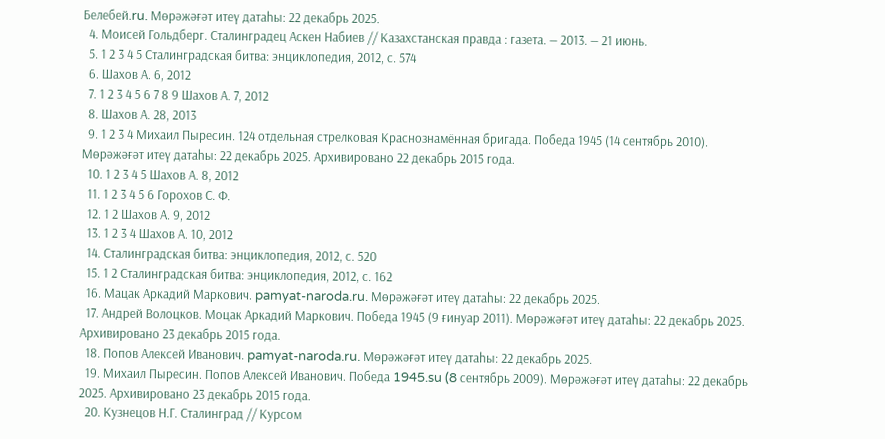Белебей.ru. Мөрәжәғәт итеү датаһы: 22 декабрь 2025.
  4. Моисей Гольдберг. Сталинградец Аскен Набиев // Казахстанская правда : газета. — 2013. — 21 июнь.
  5. 1 2 3 4 5 Сталинградская битва: энциклопедия, 2012, с. 574
  6. Шахов А. 6, 2012
  7. 1 2 3 4 5 6 7 8 9 Шахов А. 7, 2012
  8. Шахов А. 28, 2013
  9. 1 2 3 4 Михаил Пыресин. 124 отдельная стрелковая Краснознамённая бригада. Победа 1945 (14 сентябрь 2010). Мөрәжәғәт итеү датаһы: 22 декабрь 2025. Архивировано 22 декабрь 2015 года.
  10. 1 2 3 4 5 Шахов А. 8, 2012
  11. 1 2 3 4 5 6 Горохов С. Ф.
  12. 1 2 Шахов А. 9, 2012
  13. 1 2 3 4 Шахов А. 10, 2012
  14. Сталинградская битва: энциклопедия, 2012, с. 520
  15. 1 2 Сталинградская битва: энциклопедия, 2012, с. 162
  16. Мацак Аркадий Маркович. pamyat-naroda.ru. Мөрәжәғәт итеү датаһы: 22 декабрь 2025.
  17. Андрей Волоцков. Моцак Аркадий Маркович. Победа 1945 (9 ғинуар 2011). Мөрәжәғәт итеү датаһы: 22 декабрь 2025. Архивировано 23 декабрь 2015 года.
  18. Попов Алексей Иванович. pamyat-naroda.ru. Мөрәжәғәт итеү датаһы: 22 декабрь 2025.
  19. Михаил Пыресин. Попов Алексей Иванович. Победа 1945.su (8 сентябрь 2009). Мөрәжәғәт итеү датаһы: 22 декабрь 2025. Архивировано 23 декабрь 2015 года.
  20. Кузнецов Н.Г. Сталинград // Курсом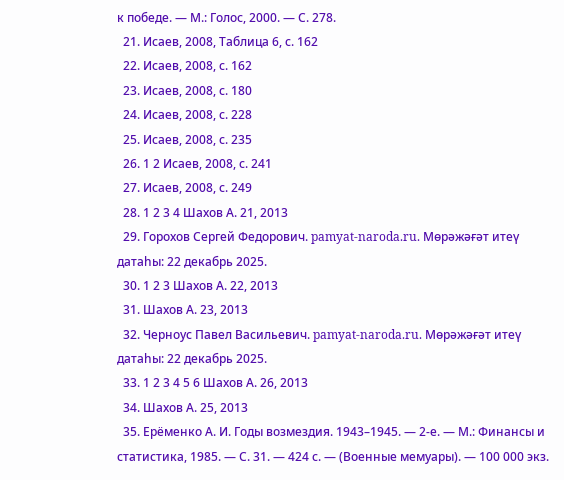к победе. — М.: Голос, 2000. — С. 278.
  21. Исаев, 2008, Таблица 6, с. 162
  22. Исаев, 2008, с. 162
  23. Исаев, 2008, с. 180
  24. Исаев, 2008, с. 228
  25. Исаев, 2008, с. 235
  26. 1 2 Исаев, 2008, с. 241
  27. Исаев, 2008, с. 249
  28. 1 2 3 4 Шахов А. 21, 2013
  29. Горохов Сергей Федорович. pamyat-naroda.ru. Мөрәжәғәт итеү датаһы: 22 декабрь 2025.
  30. 1 2 3 Шахов А. 22, 2013
  31. Шахов А. 23, 2013
  32. Черноус Павел Васильевич. pamyat-naroda.ru. Мөрәжәғәт итеү датаһы: 22 декабрь 2025.
  33. 1 2 3 4 5 6 Шахов А. 26, 2013
  34. Шахов А. 25, 2013
  35. Ерёменко А. И. Годы возмездия. 1943–1945. — 2-е. — М.: Финансы и статистика, 1985. — С. 31. — 424 с. — (Военные мемуары). — 100 000 экз.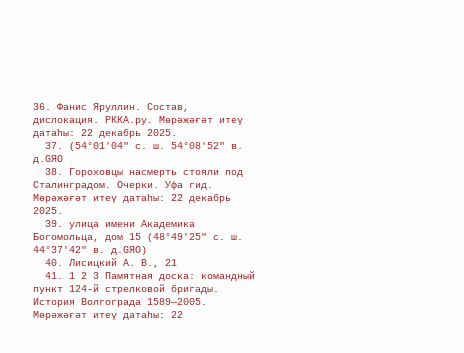36. Фанис Яруллин. Состав, дислокация. РККА.ру. Мөрәжәғәт итеү датаһы: 22 декабрь 2025.
  37. (54°01′04″ с. ш. 54°08′52″ в. д.GЯO
  38. Гороховцы насмерть стояли под Сталинградом. Очерки. Уфа гид. Мөрәжәғәт итеү датаһы: 22 декабрь 2025.
  39. улица имени Академика Богомольца, дом 15 (48°49′25″ с. ш. 44°37′42″ в. д.GЯO)
  40. Лисицкий А. В., 21
  41. 1 2 3 Памятная доска: командный пункт 124-й стрелковой бригады. История Волгограда 1589—2005. Мөрәжәғәт итеү датаһы: 22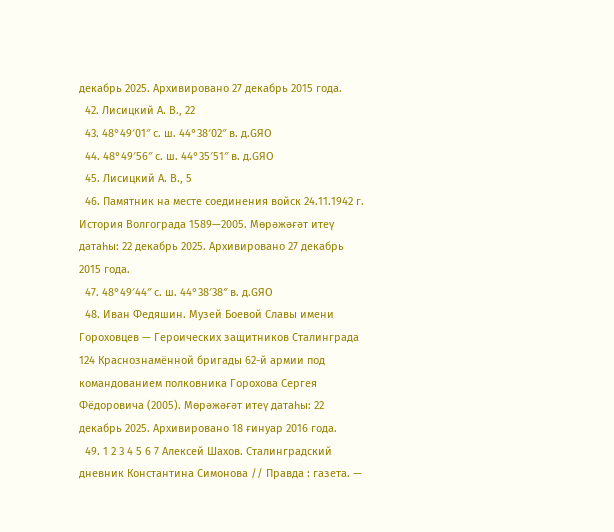декабрь 2025. Архивировано 27 декабрь 2015 года.
  42. Лисицкий А. В., 22
  43. 48°49′01″ с. ш. 44°38′02″ в. д.GЯO
  44. 48°49′56″ с. ш. 44°35′51″ в. д.GЯO
  45. Лисицкий А. В., 5
  46. Памятник на месте соединения войск 24.11.1942 г. История Волгограда 1589—2005. Мөрәжәғәт итеү датаһы: 22 декабрь 2025. Архивировано 27 декабрь 2015 года.
  47. 48°49′44″ с. ш. 44°38′38″ в. д.GЯO
  48. Иван Федяшин. Музей Боевой Славы имени Гороховцев — Героических защитников Сталинграда 124 Краснознамённой бригады 62-й армии под командованием полковника Горохова Сергея Фёдоровича (2005). Мөрәжәғәт итеү датаһы: 22 декабрь 2025. Архивировано 18 ғинуар 2016 года.
  49. 1 2 3 4 5 6 7 Алексей Шахов. Сталинградский дневник Константина Симонова // Правда : газета. —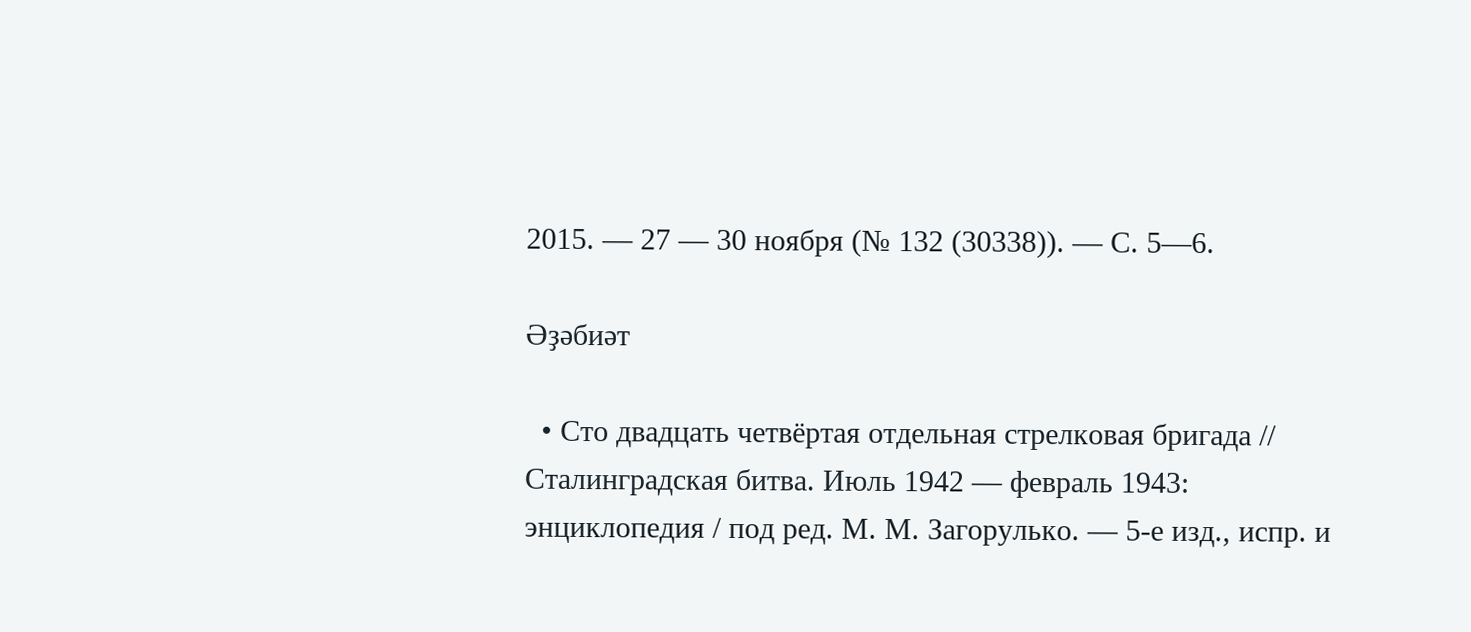2015. — 27 — 30 ноября (№ 132 (30338)). — С. 5—6.

Әҙәбиәт

  • Сто двадцать четвёртая отдельная стрелковая бригада // Сталинградская битва. Июль 1942 — февраль 1943: энциклопедия / под ред. М. М. Загорулько. — 5-е изд., испр. и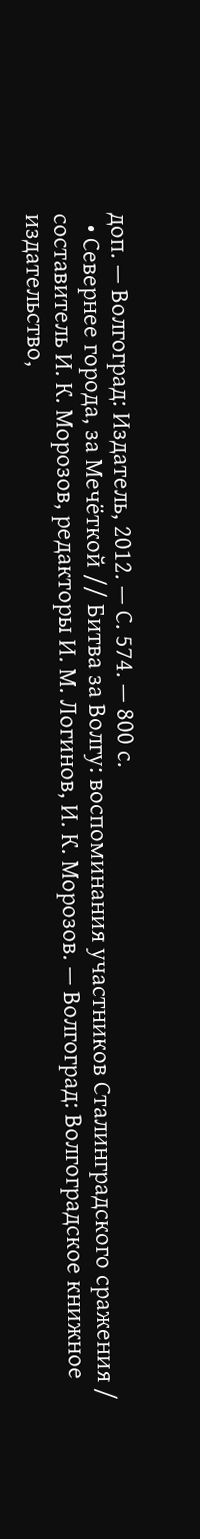доп. — Волгоград: Издатель, 2012. — С. 574. — 800 с.
  • Севернее города, за Мечёткой // Битва за Волгу: воспоминания участников Сталинградского сражения / составитель И. К. Морозов, редакторы И. М. Логинов, И. К. Морозов. — Волгоград: Волгоградское книжное издательство,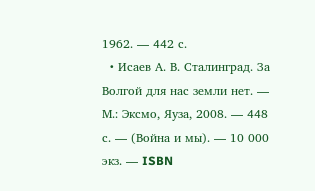1962. — 442 с.
  • Исаев А. В. Сталинград. За Волгой для нас земли нет. — М.: Эксмо, Яуза, 2008. — 448 с. — (Война и мы). — 10 000 экз. — ISBN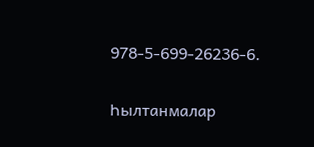978-5-699-26236-6.

Һылтанмалар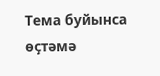Тема буйынса өҫтәмә